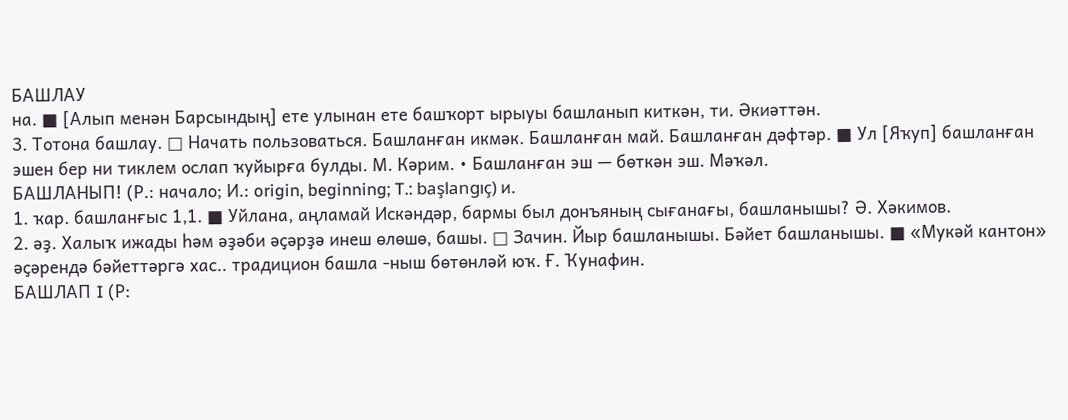БАШЛАУ
на. ■ [Алып менән Барсындың] ете улынан ете башҡорт ырыуы башланып киткән, ти. Әкиәттән.
3. Тотона башлау. □ Начать пользоваться. Башланған икмәк. Башланған май. Башланған дәфтәр. ■ Ул [Яҡуп] башланған эшен бер ни тиклем ослап ҡуйырға булды. М. Кәрим. • Башланған эш — бөткән эш. Мәҡәл.
БАШЛАНЫП! (Р.: начало; И.: origin, beginning; T.: başlangıç) и.
1. ҡар. башланғыс 1,1. ■ Уйлана, аңламай Искәндәр, бармы был донъяның сығанағы, башланышы? Ә. Хәкимов.
2. әҙ. Халыҡ ижады һәм әҙәби әҫәрҙә инеш өлөшө, башы. □ Зачин. Йыр башланышы. Бәйет башланышы. ■ «Мукәй кантон» әҫәрендә бәйеттәргә хас.. традицион башла -ныш бөтөнләй юҡ. Ғ. Ҡунафин.
БАШЛАП I (Р: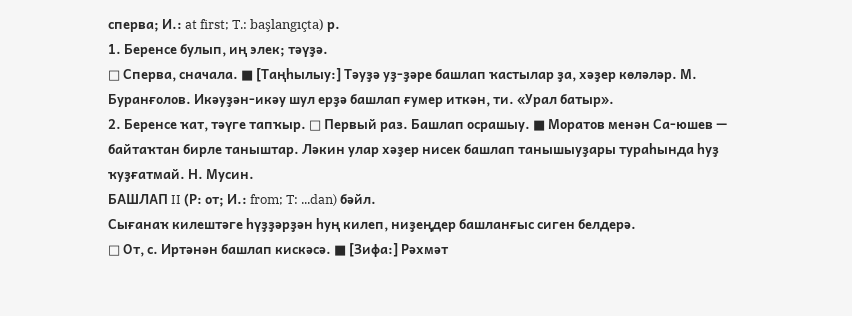сперва; И.: at first; T.: başlangıçta) р.
1. Беренсе булып, иң элек; тәүҙә.
□ Сперва, сначала. ■ [Таңһылыу:] Тәуҙә уҙ-ҙәре башлап ҡастылар ҙа, хәҙер көләләр. М. Буранғолов. Икәуҙән-икәу шул ерҙә башлап ғумер иткән, ти. «Урал батыр».
2. Беренсе ҡат, тәүге тапҡыр. □ Первый раз. Башлап осрашыу. ■ Моратов менән Са-юшев — байтаҡтан бирле таныштар. Ләкин улар хәҙер нисек башлап танышыуҙары тураһында һуҙ ҡуҙғатмай. Н. Мусин.
БАШЛАП II (Р: от; И.: from; T: ...dan) бәйл.
Сығанаҡ килештәге һүҙҙәрҙән һуң килеп, ниҙеңдер башланғыс сиген белдерә.
□ От, с. Иртәнән башлап кискәсә. ■ [Зифа:] Рәхмәт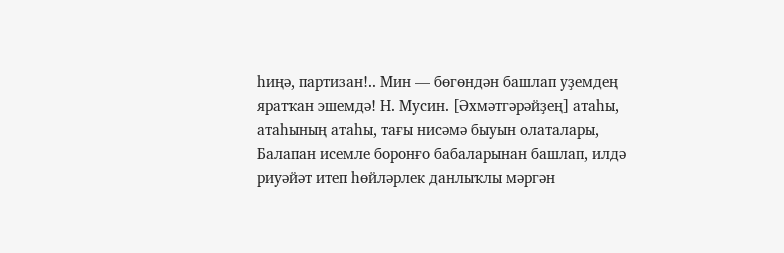һиңә, партизан!.. Мин — бөгөндән башлап уҙемдең яратҡан эшемдә! Н. Мусин. [Әхмәтгәрәйҙең] атаһы, атаһының атаһы, тағы нисәмә быуын олаталары, Балапан исемле боронғо бабаларынан башлап, илдә риуәйәт итеп һөйләрлек данлыҡлы мәргән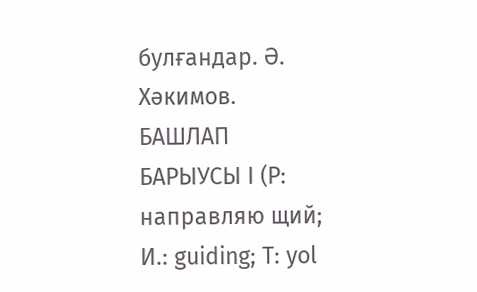булғандар. Ә. Хәкимов.
БАШЛАП БАРЫУСЫ I (Р: направляю щий; И.: guiding; T: yol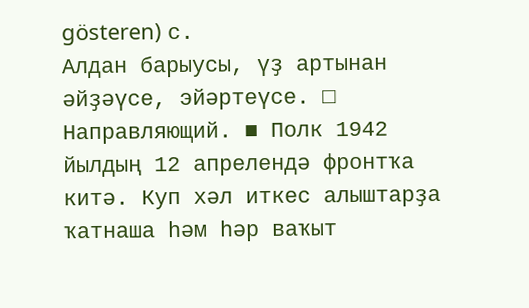gösteren) с.
Алдан барыусы, үҙ артынан әйҙәүсе, эйәртеүсе. □ Направляющий. ■ Полк 1942
йылдың 12 апрелендә фронтҡа китә. Куп хәл иткес алыштарҙа ҡатнаша һәм һәр ваҡыт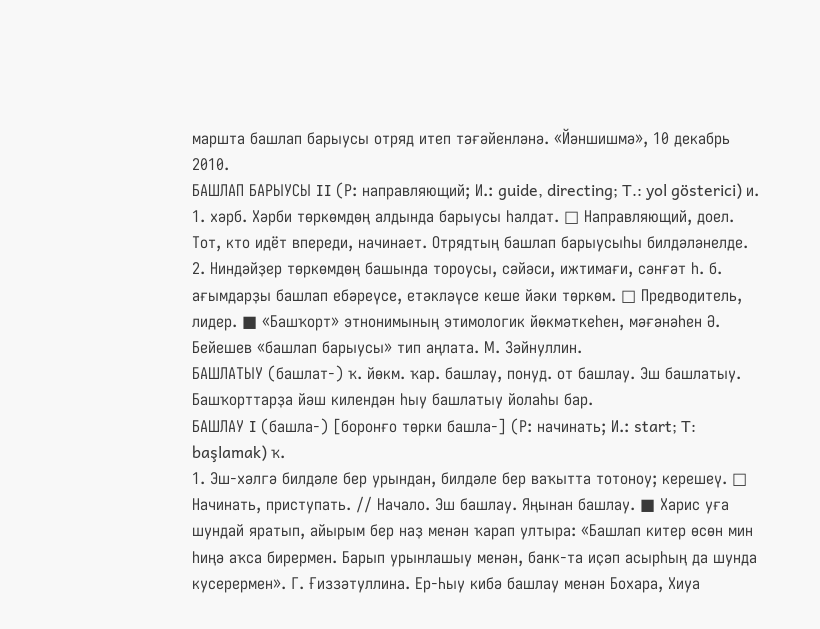маршта башлап барыусы отряд итеп тәғәйенләнә. «Йәншишмә», 10 декабрь 2010.
БАШЛАП БАРЫУСЫ II (Р: направляющий; И.: guide, directing; T.: yol gösterici) и.
1. хәрб. Хәрби төркөмдөң алдында барыусы һалдат. □ Направляющий, доел. Тот, кто идёт впереди, начинает. Отрядтың башлап барыусыһы билдәләнелде.
2. Ниндәйҙер төркөмдөң башында тороусы, сәйәси, ижтимағи, сәнғәт һ. б. ағымдарҙы башлап ебәреүсе, етәкләүсе кеше йәки төркөм. □ Предводитель, лидер. ■ «Башҡорт» этнонимының этимологик йөкмәткеһен, мәғәнәһен Ә. Бейешев «башлап барыусы» тип аңлата. М. Зәйнуллин.
БАШЛАТЫУ (башлат-) ҡ. йөкм. ҡар. башлау, понуд. от башлау. Эш башлатыу. Башҡорттарҙа йәш килендән һыу башлатыу йолаһы бар.
БАШЛАУ I (башла-) [боронғо төрки башла-] (Р: начинать; И.: start; T: başlamak) ҡ.
1. Эш-хәлгә билдәле бер урындан, билдәле бер ваҡытта тотоноу; керешеү. □ Начинать, приступать. // Начало. Эш башлау. Яңынан башлау. ■ Харис уға шундай яратып, айырым бер наҙ менән ҡарап ултыра: «Башлап китер өсөн мин һиңә аҡса бирермен. Барып урынлашыу менән, банк-та иҫәп асырһың да шунда кусерермен». Г. Ғиззәтуллина. Ер-Һыу кибә башлау менән Бохара, Хиуа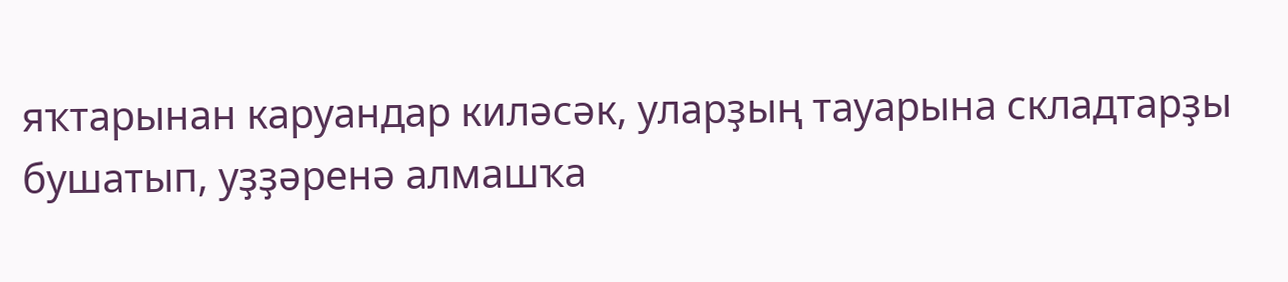яҡтарынан каруандар киләсәк, уларҙың тауарына складтарҙы бушатып, уҙҙәренә алмашҡа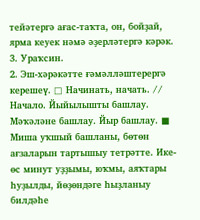тейәтергә ағас-таҡта, он, бойҙай, ярма кеуек нәмә әҙерләтергә кәрәк. 3. Ураҡсин.
2. Эш-хәрәкәтте ғәмәлләштерергә керешеү. □ Начинать, начать. // Начало. Йыйылышты башлау. Мәҡәләне башлау. Йыр башлау. ■ Миша уҡшый башланы, бөтөн ағзаларын тартышыу тетрәтте. Ике-өс минут уҙҙымы, юҡмы, аяҡтары һуҙылды, йөҙөндәге һыҙланыу билдәһе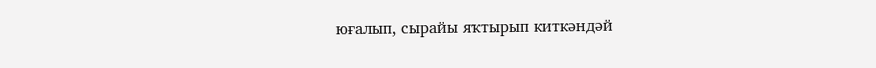юғалып, сырайы яҡтырып киткәндәй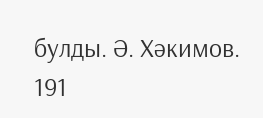булды. Ә. Хәкимов.
191